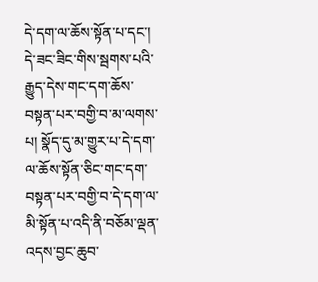དེ་དག་ལ་ཆོས་སྟོན་པ་དང་། དེ་ཟང་ཟིང་གིས་སྦགས་པའི་རྒྱུད་དེས་གང་དག་ཆོས་བསྟན་པར་བགྱི་བ་མ་ལགས་པ། སྣོད་དུ་མ་གྱུར་པ་དེ་དག་ལ་ཆོས་སྟོན་ཅིང་གང་དག་བསྟན་པར་བགྱི་བ་དེ་དག་ལ་མི་སྟོན་པ་འདི་ནི་བཅོམ་ལྡན་འདས་བྱང་ཆུབ་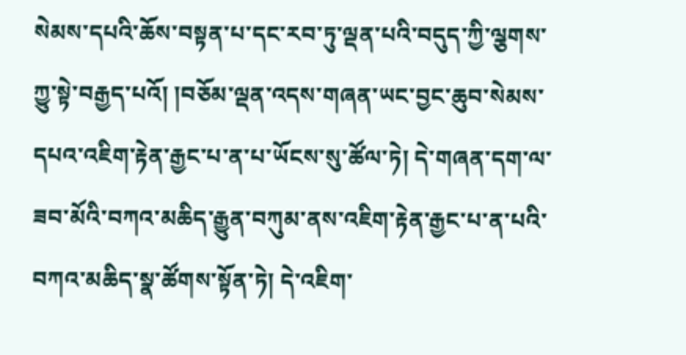སེམས་དཔའི་ཆོས་བསྟན་པ་དང་རབ་ཏུ་ལྡན་པའི་བདུད་ཀྱི་ལྕགས་ཀྱུ་སྟེ་བརྒྱད་པའོ། །བཅོམ་ལྡན་འདས་གཞན་ཡང་བྱང་ཆུབ་སེམས་དཔའ་འཇིག་རྟེན་རྒྱང་པ་ན་པ་ཡོངས་སུ་ཚོལ་ཏེ། དེ་གཞན་དག་ལ་ཟབ་མོའི་བཀའ་མཆིད་རྒྱུན་བཀུམ་ནས་འཇིག་རྟེན་རྒྱང་པ་ན་པའི་བཀའ་མཆིད་སྣ་ཚོགས་སྟོན་ཏེ། དེ་འཇིག་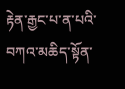རྟེན་རྒྱང་པ་ན་པའི་བཀའ་མཆིད་སྟོན་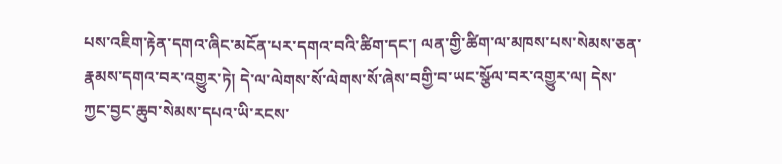པས་འཇིག་རྟེན་དགའ་ཞིང་མངོན་པར་དགའ་བའི་ཚིག་དང་། ལན་གྱི་ཚིག་ལ་མཁས་པས་སེམས་ཅན་རྣམས་དགའ་བར་འགྱུར་ཏེ། དེ་ལ་ལེགས་སོ་ལེགས་སོ་ཞེས་བགྱི་བ་ཡང་སྩོལ་བར་འགྱུར་ལ། དེས་ཀྱང་བྱང་ཆུབ་སེམས་དཔའ་ཡི་རངས་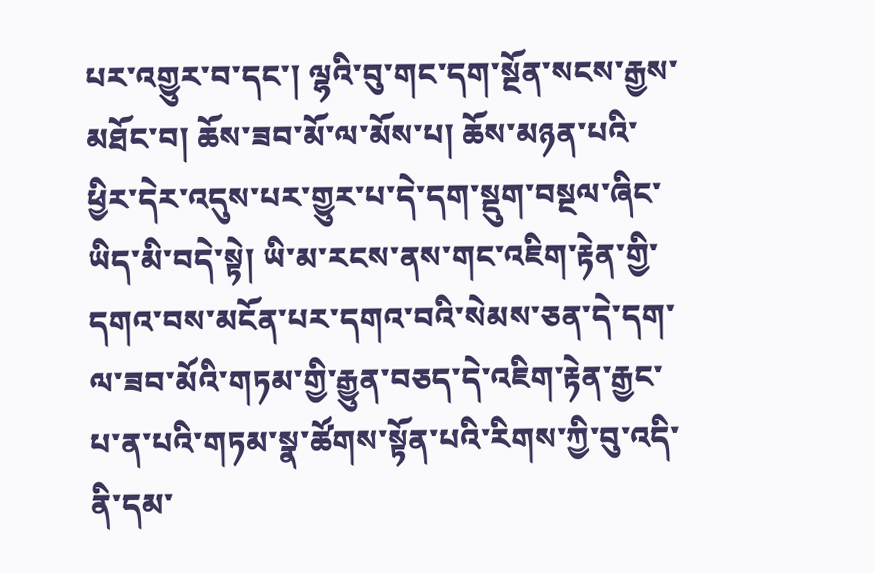པར་འགྱུར་བ་དང་། ལྷའི་བུ་གང་དག་སྔོན་སངས་རྒྱས་མཐོང་བ། ཆོས་ཟབ་མོ་ལ་མོས་པ། ཆོས་མཉན་པའི་ཕྱིར་དེར་འདུས་པར་གྱུར་པ་དེ་དག་སྡུག་བསྔལ་ཞིང་ཡིད་མི་བདེ་སྟེ། ཡི་མ་རངས་ནས་གང་འཇིག་རྟེན་གྱི་དགའ་བས་མངོན་པར་དགའ་བའི་སེམས་ཅན་དེ་དག་ལ་ཟབ་མོའི་གཏམ་གྱི་རྒྱུན་བཅད་དེ་འཇིག་རྟེན་རྒྱང་པ་ན་པའི་གཏམ་སྣ་ཚོགས་སྟོན་པའི་རིགས་ཀྱི་བུ་འདི་ནི་དམ་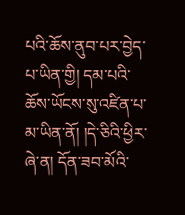པའི་ཆོས་ནུབ་པར་བྱེད་པ་ཡིན་གྱི། དམ་པའི་ཆོས་ཡོངས་སུ་འཛིན་པ་མ་ཡིན་ནོ། །དེ་ཅིའི་ཕྱིར་ཞེ་ན། དོན་ཟབ་མོའི་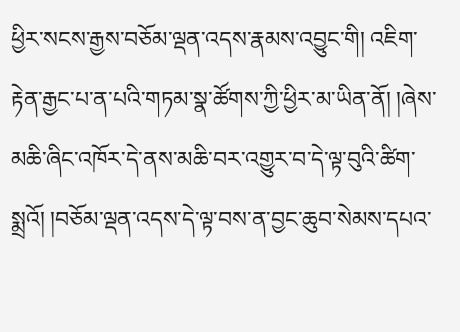ཕྱིར་སངས་རྒྱས་བཅོམ་ལྡན་འདས་རྣམས་འབྱུང་གི། འཇིག་རྟེན་རྒྱང་པ་ན་པའི་གཏམ་སྣ་ཚོགས་ཀྱི་ཕྱིར་མ་ཡིན་ནོ། །ཞེས་མཆི་ཞིང་འཁོར་དེ་ནས་མཆི་བར་འགྱུར་བ་དེ་ལྟ་བུའི་ཚིག་སྨྲའོ། །བཅོམ་ལྡན་འདས་དེ་ལྟ་བས་ན་བྱང་ཆུབ་སེམས་དཔའ་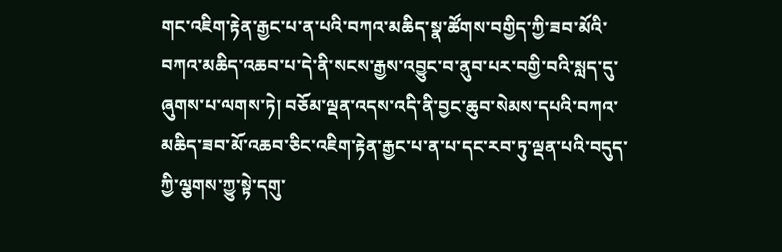གང་འཇིག་རྟེན་རྒྱང་པ་ན་པའི་བཀའ་མཆིད་སྣ་ཚོགས་བགྱིད་ཀྱི་ཟབ་མོའི་བཀའ་མཆིད་འཆབ་པ་དེ་ནི་སངས་རྒྱས་འབྱུང་བ་ནུབ་པར་བགྱི་བའི་སླད་དུ་ཞུགས་པ་ལགས་ཏེ། བཅོམ་ལྡན་འདས་འདི་ནི་བྱང་ཆུབ་སེམས་དཔའི་བཀའ་མཆིད་ཟབ་མོ་འཆབ་ཅིང་འཇིག་རྟེན་རྒྱང་པ་ན་པ་དང་རབ་ཏུ་ལྡན་པའི་བདུད་ཀྱི་ལྕགས་ཀྱུ་སྟེ་དགུ་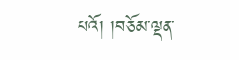པའོ། །བཅོམ་ལྡན་